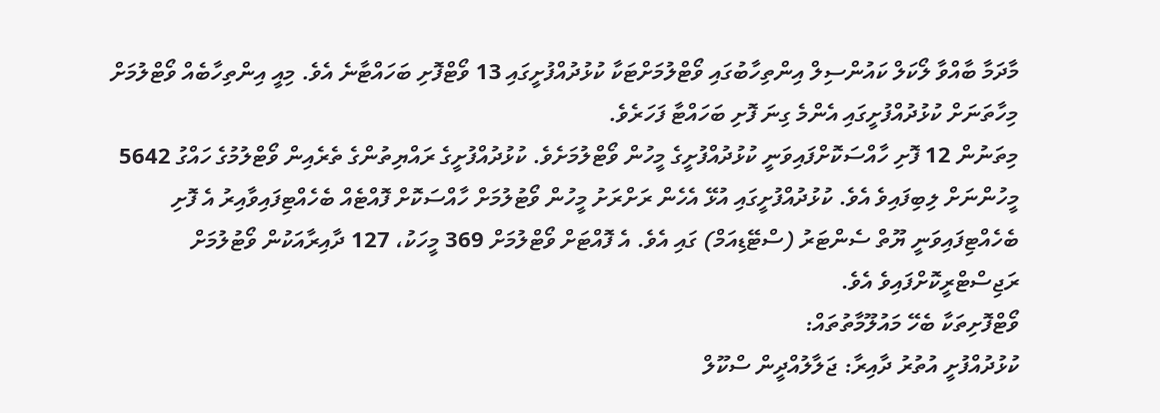މާދަމާ ބާއްވާ ލޯކަލް ކައުންސިލް އިންތިހާބުގައި ވޯޓްލުމަށްޓަކާ ކުޅުދުއްފުށީގައި 13 ވޯޓްފޮށި ބަހައްޓާނެ އެވެ. މިއީ އިންތިހާބެއް ވޯޓްލުމަށް މިހާތަނަށް ކުޅުދުއްފުށީގައި އެންމެ ގިނަ ފޮށި ބަހައްޓާ ފަހަރެވެ.
މިތަނުން 12 ފޮށި ހާއްސަކޮށްފައިވަނީ ކުޅުދުއްފުށީގެ މީހުން ވޯޓްލުމަށެވެ. ކުޅުދުއްފުށީގެ ރައްޔިތުންގެ ތެރެއިން ވޯޓްލުމުގެ ހައްގު 5642 މީހުންނަށް ލިބިފައިވެ އެވެ. ކުޅުދުއްފުށީގައި އުޅޭ އެހެން ރަށްރަށު މީހުން ވޯޓުލުމަށް ހާއްސަކޮށް ފޮއްޓެއް ބެހެއްޓިފައިވާއިރު އެ ފޮށި ބެހެއްޓިފައިވަނީ ޔޫތް ސެންޓަރު (ސްޓޭޑިއަމް) ގައި އެވެ. އެ ފޮއްޓަށް ވޯޓްލުމަށް 369 މީހަކު، 127 ދާއިރާއަކުން ވޯޓުލުމަށް ރަޖިސްޓްރީކޮށްފައިވެ އެވެ.
ވޯޓްފޮށިތަކާ ބެހޭ މައުލޫމާތުތައް:
ކުޅުދުއްފުށީ އުތުރު ދާއިރާ: ޖަލާލުއްދީން ސްކޫލް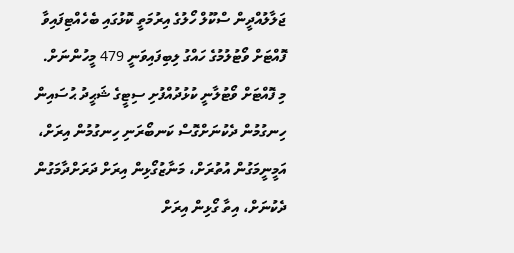ޖަލާލުއްދީން ސްކޫލް ހޯލުގެ އިރުމަތީ ކޮޅުގައި ބެހެއްޓިފައިވާ ފޮއްޓަށް ވޯޓުލުމުގެ ހައްގު ލިބިފައިވަނީ 479 މީހުންނަށް.
މި ފޮއްޓަށް ވޯޓުލާނީ ކުޅުދުއްފުށި ސިޓީގެ ޝަޙީދު ޙުސައިން ހިނގުމުން ދެކުނަށްގޮސް ކަނބޯރަނި ހިނގުމުން އިރަށް، އަމީނީމަގުން އުތުރަށް، މަނާޒުގޯޅިން އިރަށް ދަރަށްދާމަގުން ދެކުނަށް، އިތާ ގޯޅިން އިރަށް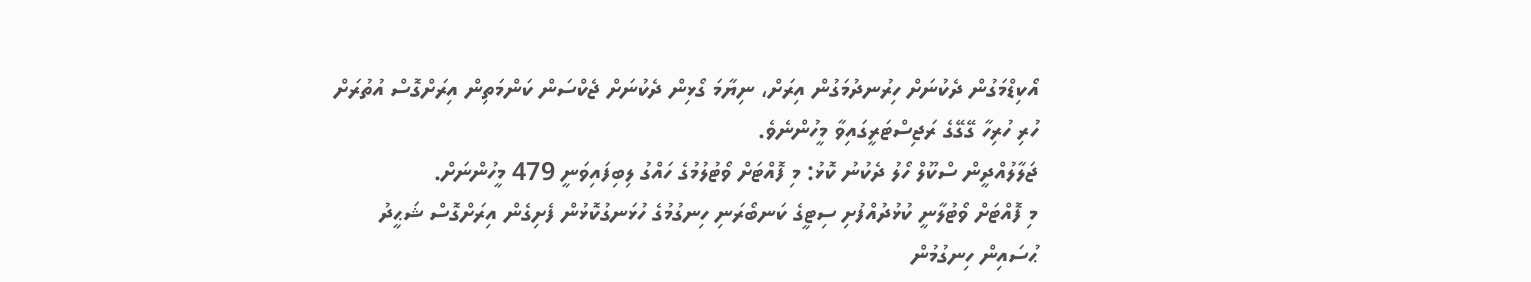އޯކިޑްމަގުން ދެކުނަށް ހިރުނދުމަގުން އިރަށް، ނިޔާމަ ގޯޅިން ދެކުނަށް ޖެކްސަން ކަންމަތިން އިރަށްގޮސް އުތުރަށް ހުރި ހުރިހާ ގޭގޭގެ ރަޖިސްޓަރީގައިވާ މީހުންނެވެ.
ޖަލާލުއްދީން ސްކޫލް ހޯލު ދެކުނު ކޮޅު: މި ފޮއްޓަށް ވޯޓުލުމުގެ ހައްގު ލިބިފައިވަނީ 479 މީހުންނަށް.
މި ފޮއްޓަށް ވޯޓުލާނީ ކުޅުދުއްފުށި ސިޓީގެ ކަނބޯރަނި ހިނގުމުގެ ހުޅަނގުކޮޅުން ފެށިގެން އިރަށްގޮސް ޝަޙީދު ޙުސައިން ހިނގުމުން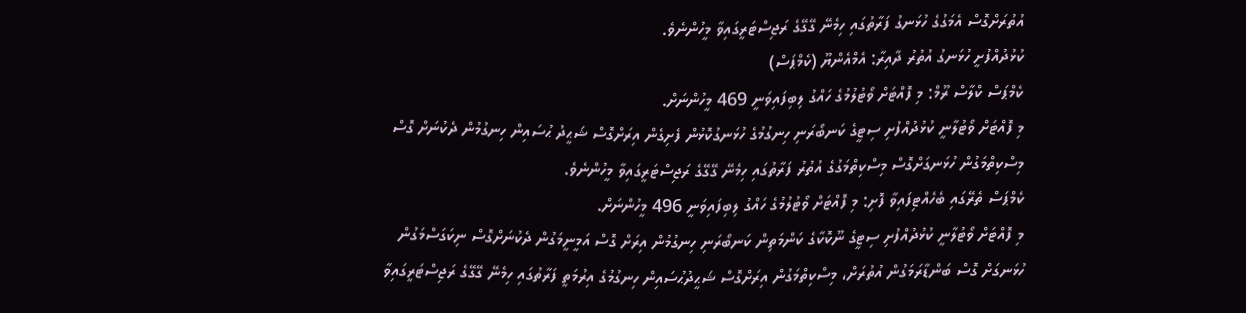އުތުރަށްގޮސް އެމަގުގެ ހުޅަނގު ފަރާތުގައި ހިމެނޭ ގޭގޭގެ ރަޖިސްޓަރީގައިވާ މީހުންނެވެ.
ކުޅުދުއްފުށީ ހުޅަނގު އުތުރު ދާއިރާ: އެމްއެންޔޫ (ކެމްޕަސް)
ކެމްޕަސް ކްލާސް ރޫމް: މި ފޮއްޓަށް ވޯޓުލުމުގެ ހައްގު ލިބިފައިވަނީ 469 މީހުންނަށް.
މި ފޮއްޓަށް ވޯޓުލާނީ ކުޅުދުއްފުށި ސިޓީގެ ކަނބޯރަނި ހިނގުމުގެ ހުޅަނގުކޮޅުން ފެށިގެން އިރަށްގޮސް ޝަޙީދު ޙުސައިން ހިނގުމުން ދެކުނަށް ގޮސް މިސްކިތްމަގުން ހުޅަނގަށްގޮސް މިސްކިތްމަގުގެ އުތުރު ފަރާތުގައި ހިމެނޭ ގޭގޭގެ ރަޖިސްޓަރީގައިވާ މީހުންނެވެ.
ކެމްޕަސް ތެރޭގައި ބެހެއްޓިފައިވާ ފޮށި: މި ފޮއްޓަށް ވޯޓުލުމުގެ ހައްގު ލިބިފައިވަނީ 496 މީހުންނަށް.
މި ފޮއްޓަށް ވޯޓުލާނީ ކުޅުދުއްފުށި ސިޓީގެ ނޫކޮކާގެ ކަންމަތިން ކަނބޯރަނި ހިނގުމުން އިރަށް ގޮސް އަމީނީމަގުން ދެކުނަށްގޮސް ނިކަގަސްމަގުން ހުޅަނގަށް ގޮސް ބަންޑާރަމަގުން އުތުރަށް، މިސްކިތްމަގުން އިރަށްގޮސް ޝަޙީދުޙުސައިން ހިނގުމުގެ އިރުމަތީ ފަރާތުގައި ހިމެނޭ ގޭގޭގެ ރަޖިސްޓަރީގައިވާ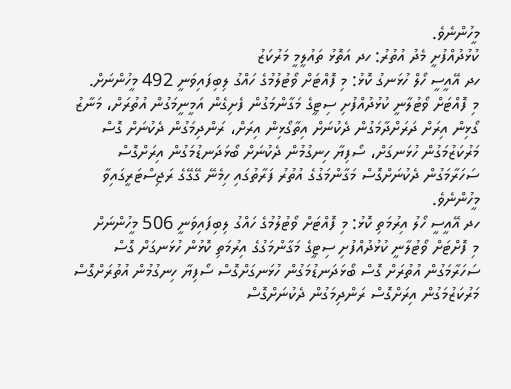މީހުންނެވެ.
ކުޅުދުއްފުށީ މެދު އުތުރު: ހދ އަތޮޅު ތައުލީމީ މަރުކަޒު
ހދ އޭއީސީ ހޯލް ހުޅަނގު ކޮޅު: މި ފޮއްޓަށް ވޯޓުލުމުގެ ހައްގު ލިބިފައިވަނީ 492 މީހުންނަށް.
މި ފޮއްޓަށް ވޯޓުލާނީ ކުޅުދުއްފުށި ސިޓީގެ މަގާންމަގުން ފެށިގެން އަމީނީމަގުން އުތުރަށް، މަނާޒު ގޯޅިން އިރަށް ދަރަށްދާމަގުން ދެކުނަށް އިތާގޯޅިން އިރަށް، ރަންދިމަގުން ދެކުނަށް ގޮސް މަރުކަޒުމަގުން ހުޅަނގަށް، ސޯފިޔާ ހިނގުމުން ދެކުނަށް ބޯޅަދަނޑުމަގުން އިރަށްގޮސް ސަހަރާމަގުން ދެކުނަށްގޮސް މަގާންމަގުގެ އުތުރު ފަރާތުގައި ހިމެނޭ ގޭގޭގެ ރަޖިސްޓަރީގައިވާ މީހުންނެވެ.
ހދ އޭއީސީ ހޯލު އިރުމަތި ކޮޅު: މި ފޮއްޓަށް ވޯޓުލުމުގެ ހައްގު ލިބިފައިވަނީ 506 މީހުންނަށް
މި ފޮށްޓަށް ވޯޓުލާނީ ކުޅުދުއްފުށި ސިޓީގެ މަގާންމަގުގެ އިރުމަތި ކޮޅުން ހުޅަނގަށް ގޮސް ސަހަރާމަގުން އުތުރަށް ގޮސް ބޯޅަދަނޑުމަގުން ހުޅަނގަށްގޮސް ސޯފިޔާ ހިނގުމުން އުތުރަށްގޮސް މަރުކަޒުމަގުން އިރަށްގޮސް ރަންދިމަގުން ދެކުނަށްގޮސް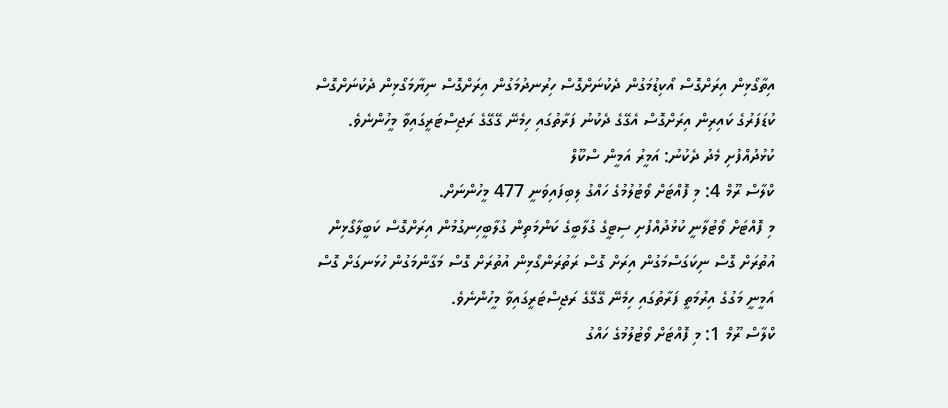އިތާގޯޅިން އިރަށްގޮސް އޯކިޑުމަގުން ދެކުނަށްގޮސް ހިރުނދުމަގުން އިރަށްގޮސް ނިޔާމަގޯޅިން ދެކުނަށްގޮސް ކުޑަފަރުގެ ކައިރިން އިރަށްގޮސް އެގޭގެ ދެކުނު ފަރާތުގައި ހިމެނޭ ގޭގޭގެ ރަޖިސްޓަރީގައިވާ މީހުންނެވެ.
ކުޅުދުއްފުށި މެދު ދެކުނު: އަމީރު އަމީން ސްކޫލް
ކްލާސް ރޫމް 4: މި ފޮއްޓަށް ވޯޓުލުމުގެ ހައްގު ލިބިފައިވަނީ 477 މީހުންނަށް.
މި ފޮއްޓަށް ވޯޓުލާނީ ކުޅުދުއްފުށި ސިޓީގެ ގުލާބީގެ ކަންމަތިން ގުލާބީހިނގުމުން އިރަށްގޮސް ކަބީލާގޯޅިން އުތުރަށް ގޮސް ނިކަގަސްމަގުން އިރަށް ގޮސް ރަތުރަންގޯޅިން އުތުރަށް ގޮސް މަގާންމަގުން ހުޅަނގަށް ގޮސް އަމީނީ މަގުގެ އިރުމަތީ ފަރާތުގައި ހިމެނޭ ގޭގޭގެ ރަޖިސްޓަރީގައިވާ މީހުންނެވެ.
ކްލާސް ރޫމް 1: މި ފޮއްޓަށް ވޯޓުލުމުގެ ހައްގު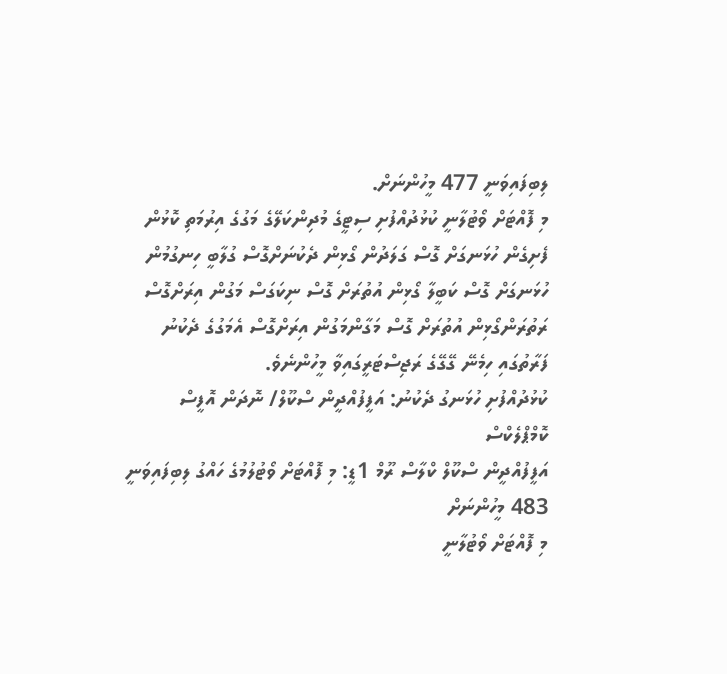ލިބިފައިވަނީ 477 މީހުންނަށް.
މި ފޮއްޓަށް ވޯޓުލާނީ ކުޅުދުއްފުށި ސިޓީގެ މުދިންކަލޭގެ މަގުގެ އިރުމަތި ކޮޅުން ފެށިގެން ހުޅަނގަށް ގޮސް ގަލަދުން ގޯޅިން ދެކުނަށްގޮސް ގުލާބީ ހިނގުމުން ހުޅަނގަށް ގޮސް ކަބީލާ ގޯޅިން އުތުރަށް ގޮސް ނިކަގަސް މަގުން އިރަށްގޮސް ރަތުރަންގޯޅިން އުތުރަށް ގޮސް މަގާންމަގުން އިރަށްގޮސް އެމަގުގެ ދެކުނު ފަރާތުގައި ހިމެނޭ ގޭގޭގެ ރަޖިސްޓަރީގައިވާ މީހުންނެވެ.
ކުޅުދުއްފުށި ހުޅަނގު ދެކުނު: އަފީފުއްދީން ސްކޫލް/ ނޮދަން އޮފީސް ކޮމްޕްލެކްސް
އަފީފުއްދީން ސްކޫލް ކްލާސް ރޫމް 1ޑީ: މި ފޮއްޓަށް ވޯޓުލުމުގެ ހައްގު ލިބިފައިވަނީ 483 މީހުންނަށް
މި ފޮއްޓަށް ވޯޓުލާނީ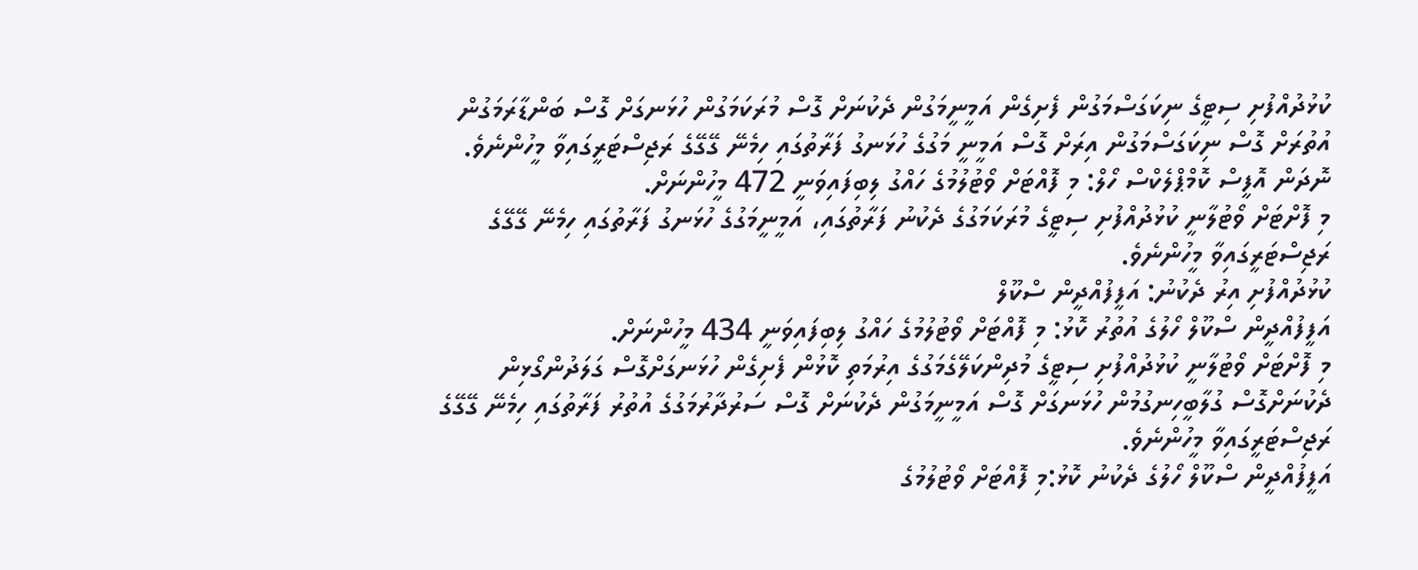ކުޅުދުއްފުށި ސިޓީގެ ނިކަގަސްމަގުން ފެށިގެން އަމީނީމަގުން ދެކުނަށް ގޮސް މުރަކަމަގުން ހުޅަނގަށް ގޮސް ބަންޑާރަމަގުން އުތުރަށް ގޮސް ނިކަގަސްމަގުން އިރަށް ގޮސް އަމީނީ މަގުގެ ހުޅަނގު ފަރާތުގައި ހިމެނޭ ގޭގޭގެ ރަޖިސްޓަރީގައިވާ މީހުންނެވެ.
ނޮދަން އޮފީސް ކޮމްޕްލެކްސް ހޯލް: މި ފޮއްޓަށް ވޯޓުލުމުގެ ހައްގު ލިބިފައިވަނީ 472 މީހުންނަށް.
މި ފޮށްޓަށް ވޯޓުލާނީ ކުޅުދުއްފުށި ސިޓީގެ މުރަކަމަގުގެ ދެކުނު ފަރާތުގައި، އަމީނީމަގުގެ ހުޅަނގު ފަރާތުގައި ހިމެނޭ ގޭގޭގެ ރަޖިސްޓަރީގައިވާ މީހުންނެވެ.
ކުޅުދުއްފުށި އިރު ދެކުނު: އަފީފުއްދީން ސްކޫލް
އަފީފުއްދީން ސްކޫލް ހޯލުގެ އުތުރު ކޮޅު: މި ފޮއްޓަށް ވޯޓުލުމުގެ ހައްގު ލިބިފައިވަނީ 434 މީހުންނަށް.
މި ފޮށްޓަށް ވޯޓުލާނީ ކުޅުދުއްފުށި ސިޓީގެ މުދިންކަލޭގެމަގުގެ އިރުމަތި ކޮޅުން ފެށިގެން ހުޅަނގަށްގޮސް ގަލަދުންގޯޅިން ދެކުނަށްގޮސް ގުލާބީހިނގުމުން ހުޅަނގަށް ގޮސް އަމީނީމަގުން ދެކުނަށް ގޮސް ސަރުދާރުމަގުގެ އުތުރު ފަރާތުގައި ހިމެނޭ ގޭގޭގެ ރަޖިސްޓަރީގައިވާ މީހުންނެވެ.
އަފީފުއްދީން ސްކޫލް ހޯލުގެ ދެކުނު ކޮޅު:މި ފޮއްޓަށް ވޯޓުލުމުގެ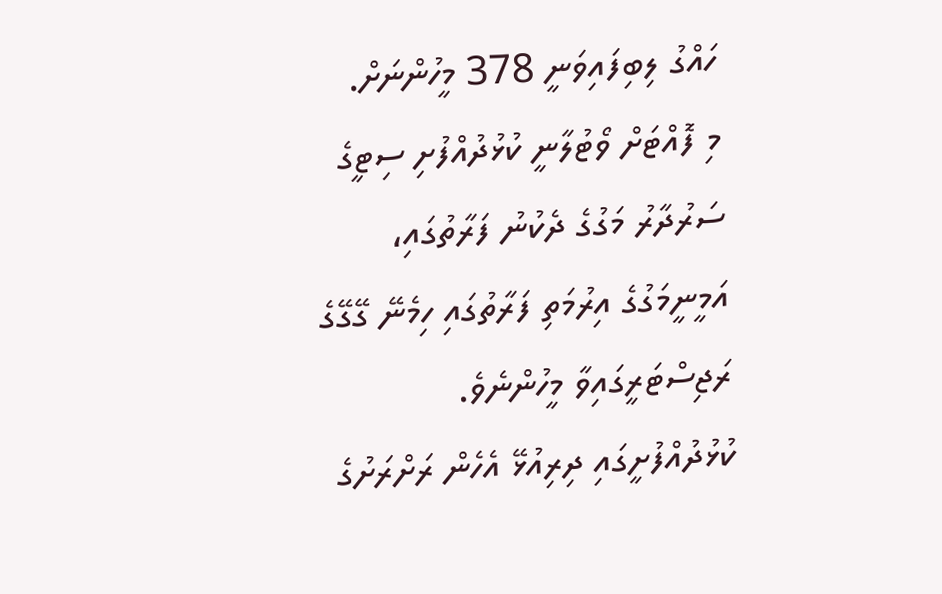ހައްގު ލިބިފައިވަނީ 378 މީހުންނަށް.
މި ފޮއްޓަށް ވޯޓުލާނީ ކުޅުދުއްފުށި ސިޓީގެ ސަރުދާރު މަގުގެ ދެކުނު ފަރާތުގައި، އަމީނީމަގުގެ އިރުމަތި ފަރާތުގައި ހިމެނޭ ގޭގޭގެ ރަޖިސްޓަރީގައިވާ މީހުންނެވެ.
ކުޅުދުއްފުށީގައި ދިރިއުޅޭ އެހެން ރަށްރަށުގެ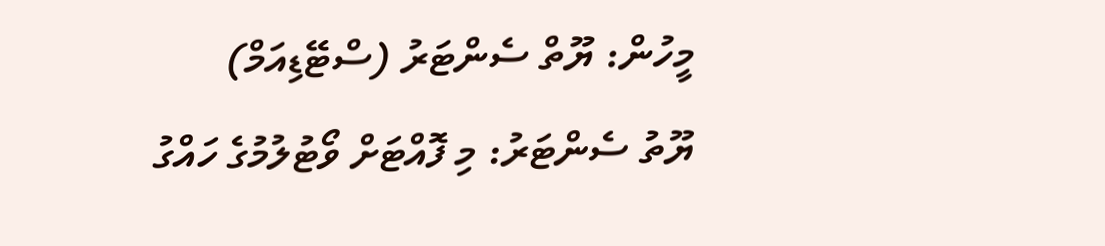މީހުން: ޔޫތް ސެންޓަރު (ސްޓޭޑިއަމް)
ޔޫތު ސެންޓަރު: މި ފޮއްޓަށް ވޯޓުލުމުގެ ހައްގު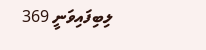ލިބިފައިވަނީ 369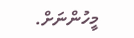މީހުންނަށް.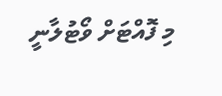މި ފޮއްޓަށް ވޯޓުލާނީ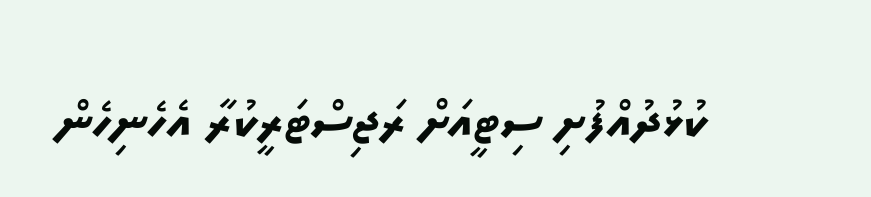ކުޅުދުއްފުށި ސިޓީއަށް ރަޖިސްޓަރީކުރާ އެހެނިހެން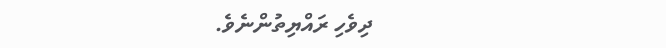ދިވެހި ރައްޔިތުންނެވެ.